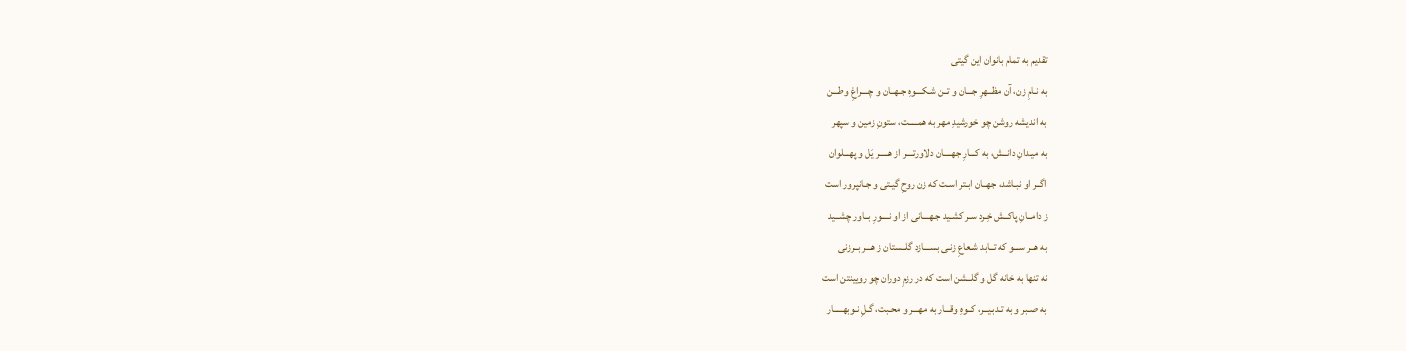تقدیم به تمام بانوان این گیتی
به نـامِ زن، آن مظــهرِ جـــان و تــن شـکـــوهِ جـهــان و چــــراغِ وطـــن
به اندیشه روشن چو خورشیدِ مهر به همـــــت، ستونِ زمین و سپهر
به میـدانِ دانــش، به کـــارِ جهــــان دلاورتــــر از هـــــر یَل و پهـــلوان
اگــر او نبـاشد، جهــان ابـتر اسـت که زن روحِ گیـتی و جـانپرور است
ز دامــانِ پاکــش خِـرد سـر کشـید جـهـــانی از او نــــورِ بــاور چشــید
به هــر ســـو که تــابد شـعاعِ زنـی بســـازد گلــستان ز هـــر بــرزنی
نه تنها به خانه گل و گلــشن است که در رزمِ دوران چو رویینتن است
به صـبر و به تـدبـیــر، کــوهِ وقـــار به مهـــر و محـبت، گـلِ نـوبهـــــار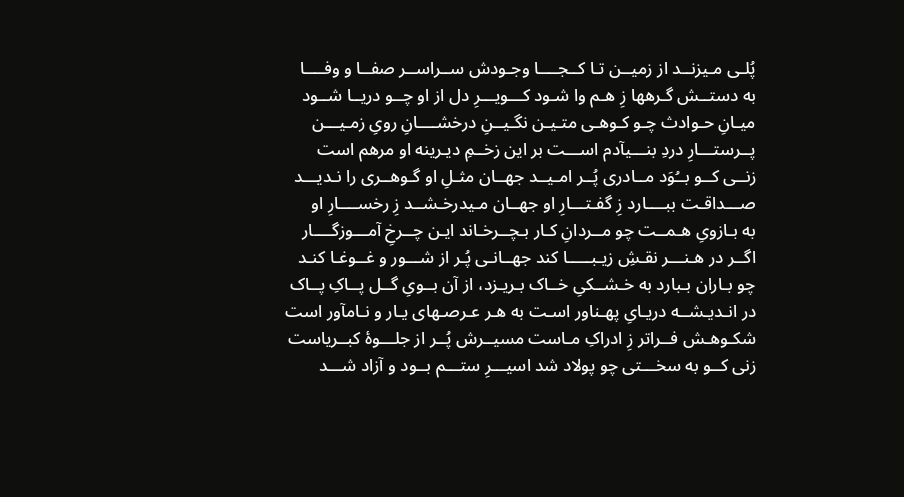پُلـی مـیزنــد از زمیــن تـا کــجــــا وجـودش ســراســر صفــا و وفــــا
به دستــش گـرهها زِ هـم وا شـود کـــویـــرِ دل از او چــو دریــا شــود
میـانِ حـوادث چـو کـوهـی متـیـن نگـیــنِ درخشــــانِ رویِ زمـیـــن
پــرستـــارِ دردِ بنـــیآدم اســـت بر این زخــمِ دیـرینه او مرهم است
زنــی کــو بــُوَد مــادری پُــر امـیــد جهــان مثـلِ او گـوهــری را نـدیـــد
صـــداقـت ببــــارد زِ گفـتـــارِ او جهــان مـیدرخـشــد زِ رخســــارِ او
به بـازویِ هـمــت چو مــردانِ کـار بـچــرخـاند ایـن چــرخِ آمـــوزگــــار
اگــر در هـنـــر نقـشِ زیـبـــــا کند جهــانـی پُـر از شـــور و غــوغـا کنـد
چو بـاران بـبارد به خـشــکیِ خــاک بـریـزد، از آن بــویِ گــل پــاکِ پــاک
در انـدیـشــه دریـایِ پهـناور اسـت به هـر عـرصـهای یـار و نـامآور است
شکـوهـش فــراتر زِ ادراکِ مـاست مسیــرش پُــر از جلـــوهٔ کبــریاست
زنی کــو به سخـــتی چو پولاد شد اسیـــرِ ستـــم بــود و آزاد شـــد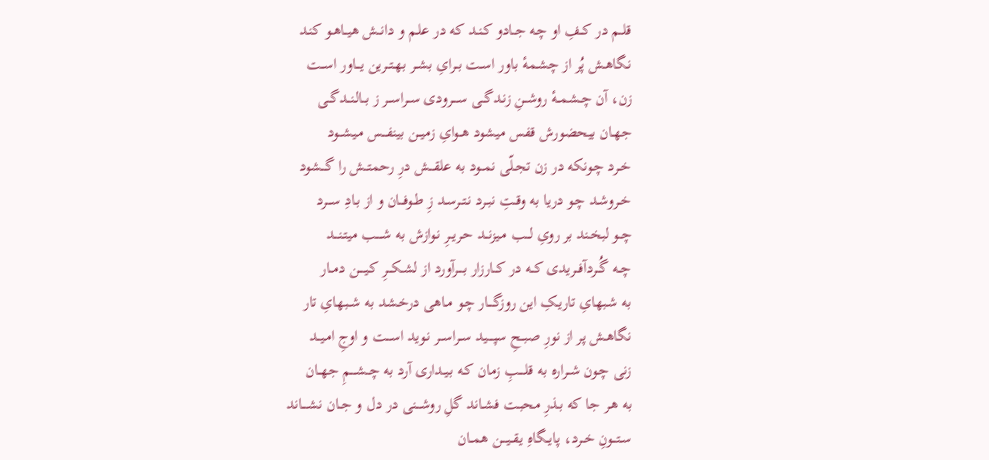قلــم در کــفِ او چـه جــادو کـنـد که در علـم و دانــش هیــاهـو کنـد
نـگاهـش پُر از چشـمهٔ باور اسـت بــرایِ بشــر بهـتــرین یـــاور اســت
زن، آن چــشمــهٔ روشــنِ زنـدگــی ســــرودی ســراســر ز بــالـنــدگــی
جهـان بیحضورش قفس میشود هــوایِ زمیــن بینفـــس مـیشــود
خــرد چـونکه در زن تجـلّی نمــود به علقـــش درِ رحمتــش را گـــشود
خــروشـد چـو دریا به وقــتِ نبـرد نـتــرسـد زِ طـوفـــان و از بـادِ ســـرد
چــو لبخـند بر رویِ لـــب مـیزنــد حـریــرِ نـوازش به شــــب میتـنـــد
چــه گُــردآفــریدی کــه در کــارزار بــــرآورد از لشـکـــرِ کـیــــن دمــار
به شـبهایِ تاریـکِ این روزگــــار چـو مـاهی درخـشد به شــبهایِ تار
نگاهـش پر از نورِ صبــحِ سپــــید ســراســر نـوید اســـت و اوجِ امـیــد
زنی چـون شــراره به قلــــبِ زمان کـه بـیـداری آرد به چــشــــمِ جهــان
به هـر جا که بـذرِ محبـت فشـاند گلِ روشـــنی در دل و جــان نشــــاند
سـتـــونِ خــرد، پایــگاهِ یقــیـــن همــان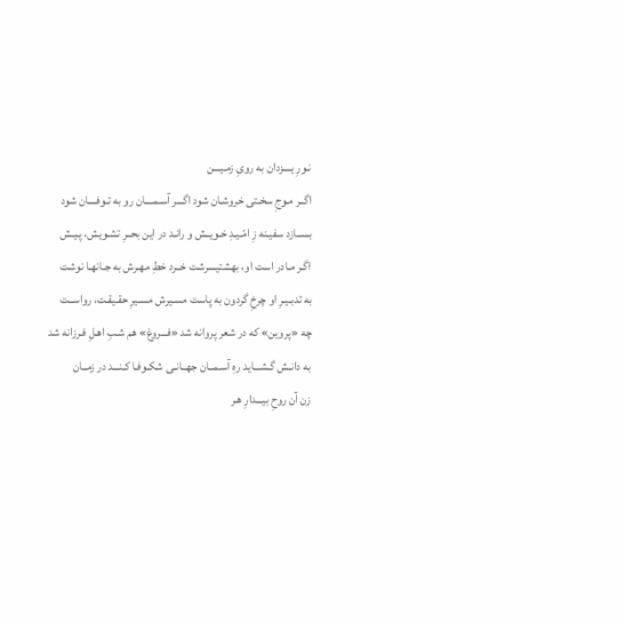نـورِ یــــزدان به رویِ زمـیـــن
اگــر مـوجِ سخـتی خروشـان شود اگـــر آسـمــــان رو به تـوفــــان شود
بســازد سفیـنه زِ امّـیـدِ خـویــش و رانـد در این بحــرِ تشـویش، پـیـش
اگـر مـادر است او، بهشتیسرشت خــرد خطِ مهـرش به جـانهـا نوشت
به تدبـیـرِ او چرخِ گردون به پاست مسـیرش مسـیرِ حقـیقـت، رواســت
چه «پروین» که در شعر پروانه شد «فـــروغ» هم شـبِ اهـلِ فـرزانه شد
به دانـش گـشـــاید رهِ آسـمــان جهــانـی شکـوفـا کـنـــد در زمــان
زن آن روحِ بیـــدارِ هـر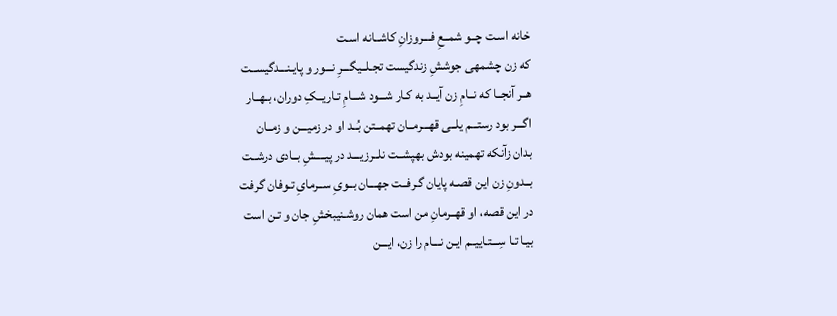خانه اسـت چــو شمــعِ فـــروزانِ کاشــانه اسـت
که زن چشمهی جوششِ زندگیست تجـلــیگـــرِ نـــور و پایـنـــدگیســت
هــر آنجــا که نــامِ زن آیــد به کـار شـــود شـــامِ تـاریــکِ دوران، بـهــار
اگـــر بود رستـــم یلــی قهـــرمــان تهمــتن بُــد او در زمیـــن و زمــان
بدان زآنکه تهمینه بودش بهپشــت نلــرزیـــد در پیــــشِ بــادی درشــت
بــدونِ زن این قصـه پایان گـرفــت جهـــان بــویِ ســرمایِ تـوفان گرفت
در این قصه، او قهــرمانِ من است همان روشـنیبخشِ جان و تـن است
بیـا تـا سِـــتـاییــم ایـن نـــام را زن، ایـــن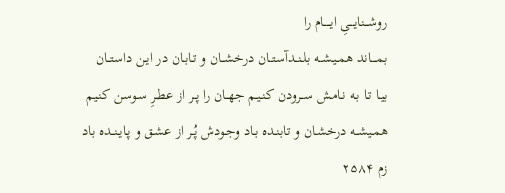روشـــنایـــیِ ایـــــام را
بمــــاند همـیـشــه بلـنــدآستــان درخشــان و تـابـان در ایـن داستــان
بیـا تـا بـه نـامـش ســرودن کنـیـم جهــان را پــر از عطـرِ سـوسن کنـیم
همـیشــه درخشـان و تابنـده بـاد وجـودش پُـر از عشـق و پـایـنــده باد
زم ۲۵۸۴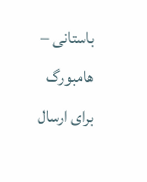باستانی – هامبورگ
برای ارسال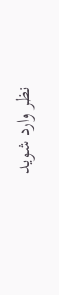نظر وارد شوید